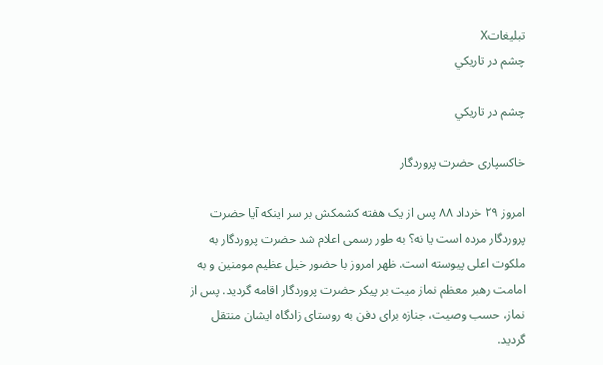تبليغاتX
چشم در تاريكي

چشم در تاريكي

خاکسپاری حضرت پروردگار

امروز ۲۹ خرداد ۸۸ پس از یک هفته کشمکش بر سر اینکه آیا حضرت پروردگار مرده است یا نه؟ به طور رسمی اعلام شد حضرت پروردگار به ملکوت اعلی پیوسته است. ظهر امروز با حضور خیل عظیم مومنین و به امامت رهبر معظم نماز میت بر پیکر حضرت پروردگار اقامه گردید. پس از نماز، حسب وصیت، جنازه برای دفن به روستای زادگاه ایشان منتقل گردید.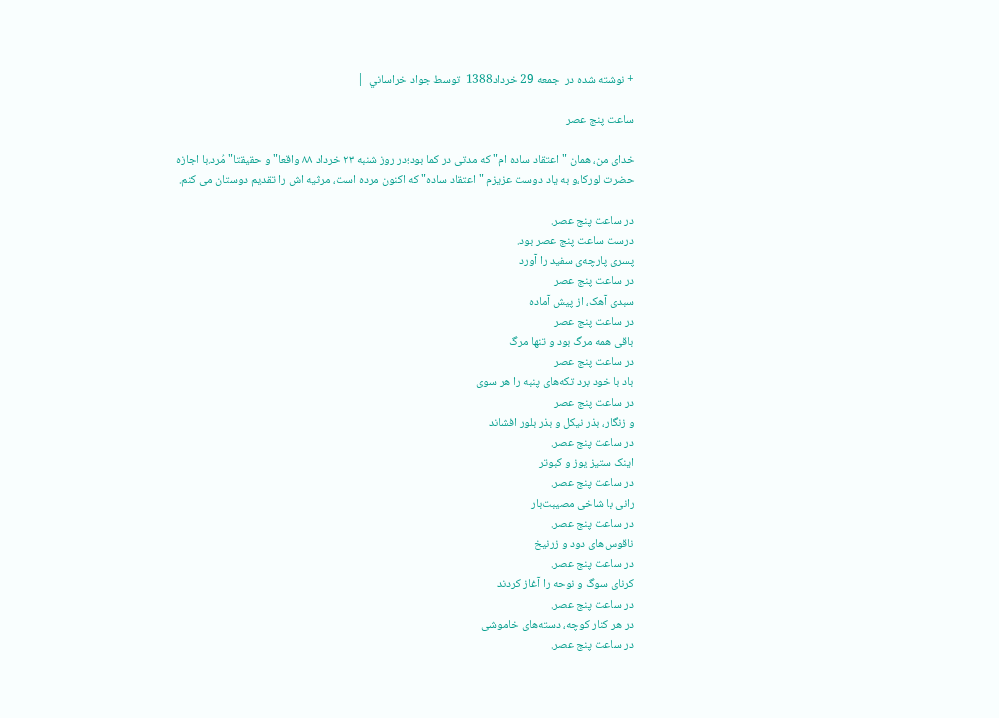+ نوشته شده در  جمعه 29 خرداد1388  توسط جواد خراساني  |

ساعت پنج عصر

خدای من، همان "اعتقاد ساده ام" که مدتی در کما بود؛در روز شنبه ۲۳ خرداد ۸۸ واقعا" و حقیقتا" مُرد.با اجازه حضرت لورکا،و به یاد دوست عزیزم "اعتقاد ساده" که اکنون مرده است، مرثیه اش را تقدیم دوستان می کنم.

در ساعت پنج عصر.
درست ساعت پنج عصر بود.
پسری پارچه‌ی سفید را آورد
در ساعت پنج عصر
سبدی آهک، از پیش آماده
در ساعت پنج عصر
باقی همه مرگ بود و تنها مرگ
در ساعت پنج عصر
باد با خود برد تکه‌های پنبه را هر سوی
در ساعت پنج عصر
و زنگار، بذر نیکل و بذر بلور افشاند
در ساعت پنج عصر.
اینک ستیز یوز و کبوتر
در ساعت پنج عصر.
رانی با شاخی مصیبت‌بار
در ساعت پنج عصر.
ناقوس‌های دود و زرنیخ
در ساعت پنج عصر.
کرنای سوگ و نوحه را آغاز کردند
در ساعت پنج عصر.
در هر کنار کوچه، دسته‌های خاموشی
در ساعت پنج عصر.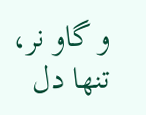و گاو نر، تنها دل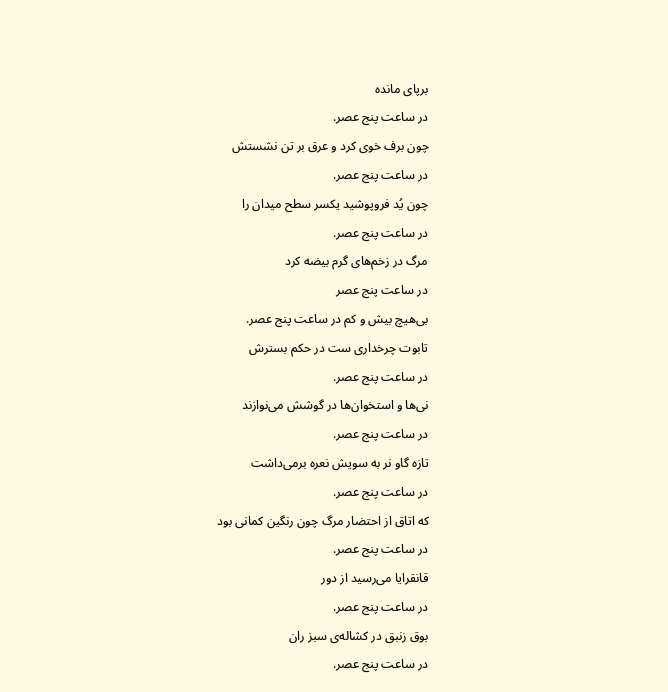برپای مانده
در ساعت پنج عصر.
چون برف خوی کرد و عرق بر تن نشستش
در ساعت پنج عصر.
چون یُد فروپوشید یکسر سطح میدان را
در ساعت پنج عصر.
مرگ در زخم‌های گرم بیضه کرد
در ساعت پنج عصر
بی‌هیچ بیش و کم در ساعت پنج عصر.
تابوت چرخداری ست در حکم بسترش
در ساعت پنج عصر.
نی‌ها و استخوان‌ها در گوشش می‌نوازند
در ساعت پنج عصر.
تازه گاو نر به سویش نعره برمی‌داشت
در ساعت پنج عصر.
که اتاق از احتضار مرگ چون رنگین کمانی بود
در ساعت پنج عصر.
قانقرایا می‌رسید از دور
در ساعت پنج عصر.
بوق زنبق در کشاله‌ی سبز ران
در ساعت پنج عصر.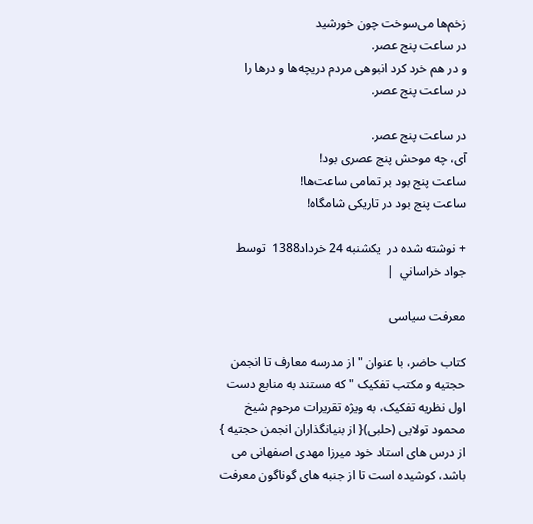زخم‌ها می‌سوخت چون خورشید
در ساعت پنج عصر.
و در هم خرد کرد انبوهی مردم دریچه‌ها و درها را
در ساعت پنج عصر.

در ساعت پنج عصر.
آی، چه موحش پنج عصری بود!
ساعت پنج بود بر تمامی ساعت‌ها!
ساعت پنج بود در تاریکی شامگاه!

+ نوشته شده در  یکشنبه 24 خرداد1388  توسط جواد خراساني  |

معرفت سیاسی

کتاب حاضر، با عنوان " از مدرسه معارف تا انجمن حجتیه و مکتب تفکیک " که مستند به منابع دست اول نظریه تفکیک، به ویژه تقریرات مرحوم شیخ محمود تولایی (حلبی){ از بنیانگذاران انجمن حجتیه } از درس های استاد خود میرزا مهدی اصفهانی می باشد، کوشیده است تا از جنبه های گوناگون معرفت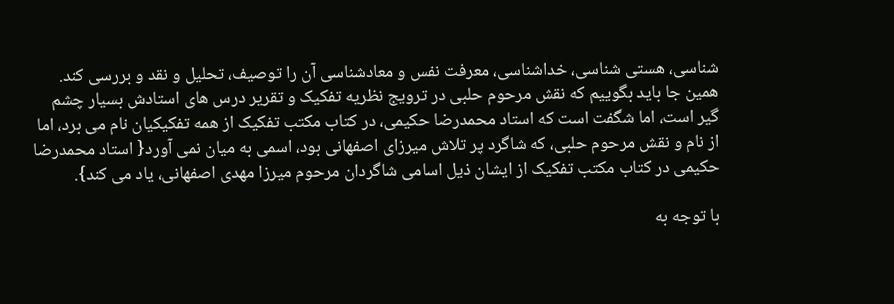شناسی، هستی شناسی، خداشناسی، معرفت نفس و معادشناسی آن را توصیف، تحلیل و نقد و بررسی کند. همین جا باید بگوییم که نقش مرحوم حلبی در ترویج نظریه تفکیک و تقریر درس های استادش بسیار چشم گیر است، اما شگفت است که استاد محمدرضا حکیمی، در کتاب مکتب تفکیک از همه تفکیکیان نام می برد، اما از نام و نقش مرحوم حلبی، که شاگرد پر تلاش میرزای اصفهانی بود، اسمی به میان نمی آورد{ استاد محمدرضا حکیمی در کتاب مکتب تفکیک از ایشان ذیل اسامی شاگردان مرحوم میرزا مهدی اصفهانی، یاد می کند}.

با توجه به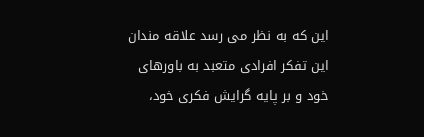این که به نظر می رسد علاقه مندان این تفکر افرادی متعبد به باورهای خود و بر پایه گرایش فکری خود،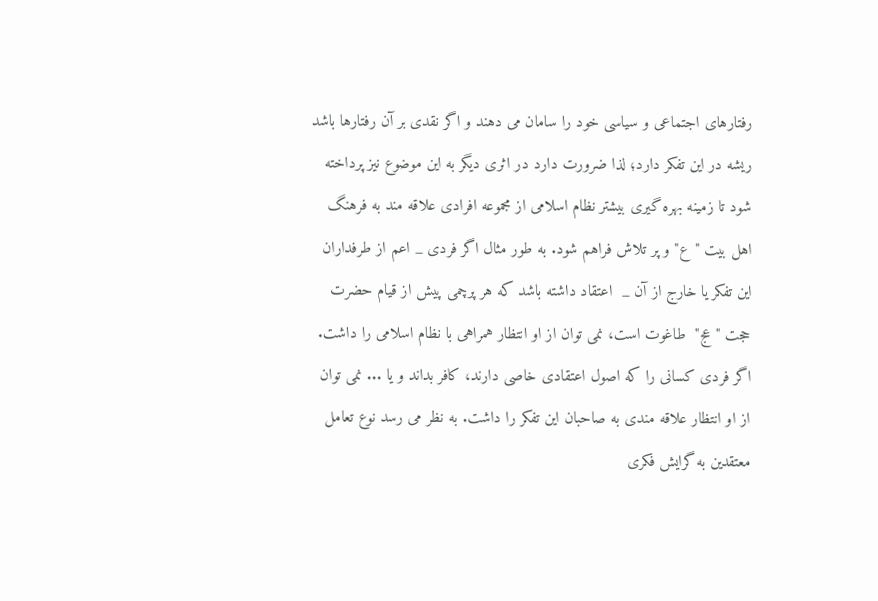رفتارهای اجتماعی و سیاسی خود را سامان می دهند و اگر نقدی بر آن رفتارها باشد ریشه در این تفکر دارد؛ لذا ضرورت دارد در اثری دیگر به این موضوع نیز پرداخته شود تا زمینه بهره گیری بیشتر نظام اسلامی از مجموعه افرادی علاقه مند به فرهنگ اهل بیت "ع" و پر تلاش فراهم شود. به طور مثال اگر فردی _ اعم از طرفداران این تفکر یا خارج از آن _  اعتقاد داشته باشد که هر پرچمی پیش از قیام حضرت حجت "عج"  طاغوت است، نمی توان از او انتظار همراهی با نظام اسلامی را داشت. اگر فردی کسانی را که اصول اعتقادی خاصی دارند، کافر بداند و یا ... نمی توان از او انتظار علاقه مندی به صاحبان این تفکر را داشت. به نظر می رسد نوع تعامل معتقدین به گرایش فکری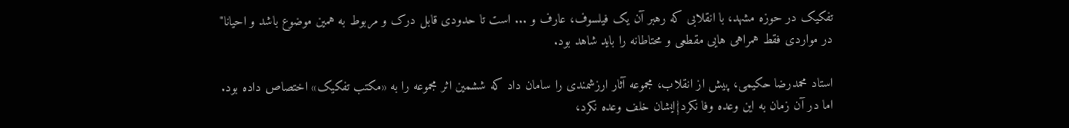تفکیک در حوزه مشهد، با انقلابی که رهبر آن یک فیلسوف، عارف و ... است تا حدودی قابل درک و مربوط به همین موضوع باشد و احیانا" در مواردی فقط همراهی هایی مقطعی و محتاطانه را باید شاهد بود.

استاد محمدرضا حکیمی، پیش از انقلاب، مجموعه آثار ارزشمندی را سامان داد که ششمین اثر مجموعه را به «مکتب تفکیک» اختصاص داده بود. اما در آن زمان به این وعده وفا نکرد{ایشان خلف وعده نکرد،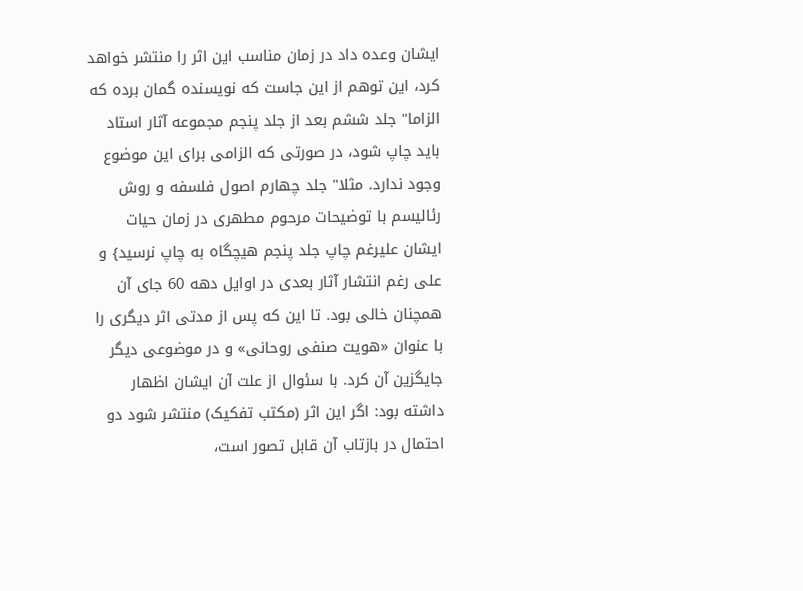ایشان وعده داد در زمان مناسب این اثر را منتشر خواهد کرد، این توهم از این جاست که نویسنده گمان برده که الزاما" جلد ششم بعد از جلد پنجم مجموعه آثار استاد باید چاپ شود، در صورتی که الزامی برای این موضوع وجود ندارد. مثلا" جلد چهارم اصول فلسفه و روش رئالیسم با توضیحات مرحوم مطهری در زمان حیات ایشان علیرغم چاپ جلد پنجم هیچگاه به چاپ نرسید} و علی رغم انتشار آثار بعدی در اوایل دهه 60 جای آن همچنان خالی بود. تا این که پس از مدتی اثر دیگری را با عنوان «هویت صنفی روحانی» و در موضوعی دیگر جایگزین آن کرد. با سئوال از علت آن ایشان اظهار داشته بود: اگر این اثر (مکتب تفکیک) منتشر شود دو احتمال در بازتاب آن قابل تصور است،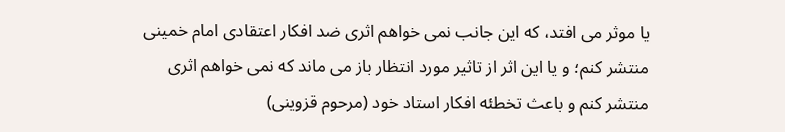یا موثر می افتد، که این جانب نمی خواهم اثری ضد افکار اعتقادی امام خمینی منتشر کنم؛ و یا این اثر از تاثیر مورد انتظار باز می ماند که نمی خواهم اثری منتشر کنم و باعث تخطئه افکار استاد خود (مرحوم قزوینی)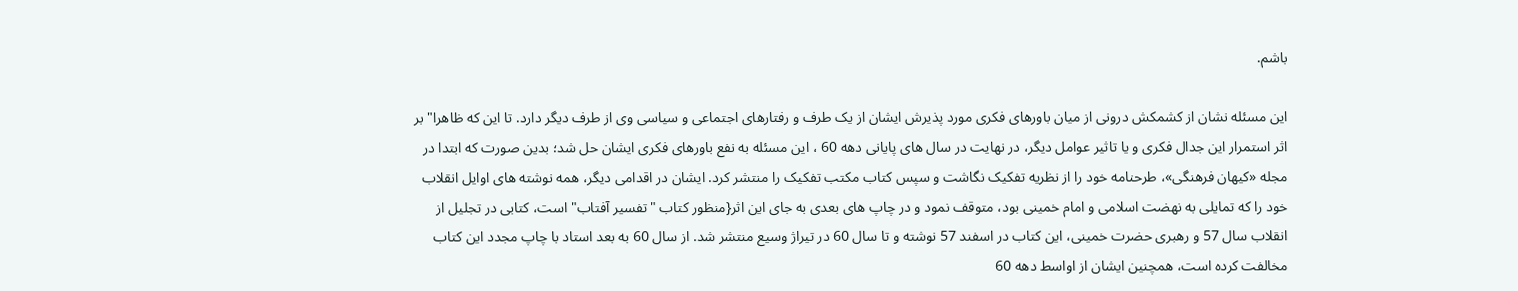باشم.

این مسئله نشان از کشمکش درونی از میان باورهای فکری مورد پذیرش ایشان از یک طرف و رفتارهای اجتماعی و سیاسی وی از طرف دیگر دارد. تا این که ظاهرا" بر اثر استمرار این جدال فکری و یا تاثیر عوامل دیگر، در نهایت در سال های پایانی دهه 60 ، این مسئله به نفع باورهای فکری ایشان حل شد؛ بدین صورت که ابتدا در مجله «کیهان فرهنگی»، طرحنامه خود را از نظریه تفکیک نگاشت و سپس کتاب مکتب تفکیک را منتشر کرد. ایشان در اقدامی دیگر، همه نوشته های اوایل انقلاب خود را که تمایلی به نهضت اسلامی و امام خمینی بود، متوقف نمود و در چاپ های بعدی به جای این اثر{منظور کتاب "تفسیر آفتاب" است، کتابی در تجلیل از انقلاب سال 57 و رهبری حضرت خمینی، این کتاب در اسفند 57 نوشته و تا سال 60 در تیراژ وسیع منتشر شد. از سال 60 به بعد استاد با چاپ مجدد این کتاب مخالفت کرده است، همچنین ایشان از اواسط دهه 60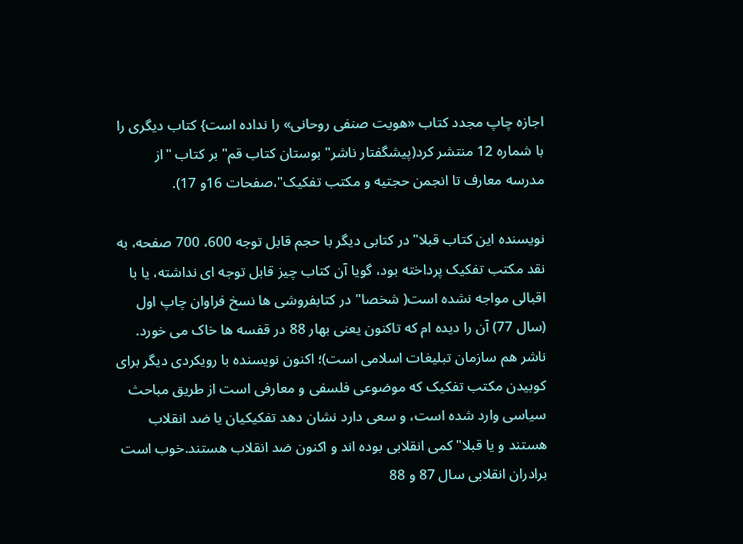اجازه چاپ مجدد کتاب «هویت صنفی روحانی» را نداده است} کتاب دیگری را با شماره 12 منتشر کرد(پیشگفتار ناشر" بوستان کتاب قم" بر کتاب "از مدرسه معارف تا انجمن حجتیه و مکتب تفکیک"،صفحات 16و 17).

نویسنده این کتاب قبلا" در کتابی دیگر با حجم قابل توجه 600، 700 صفحه، به نقد مکتب تفکیک پرداخته بود، گویا آن کتاب چیز قابل توجه ای نداشته، یا با اقبالی مواجه نشده است( شخصا" در کتابفروشی ها نسخ فراوان چاپ اول (سال 77) آن را دیده ام که تاکنون یعنی بهار 88 در قفسه ها خاک می خورد. ناشر هم سازمان تبلیغات اسلامی است)؛ اکنون نویسنده با رویکردی دیگر برای کوبیدن مکتب تفکیک که موضوعی فلسفی و معارفی است از طریق مباحث سیاسی وارد شده است، و سعی دارد نشان دهد تفکیکیان یا ضد انقلاب هستند و یا قبلا" کمی انقلابی بوده اند و اکنون ضد انقلاب هستند.خوب است برادران انقلابی سال 87 و 88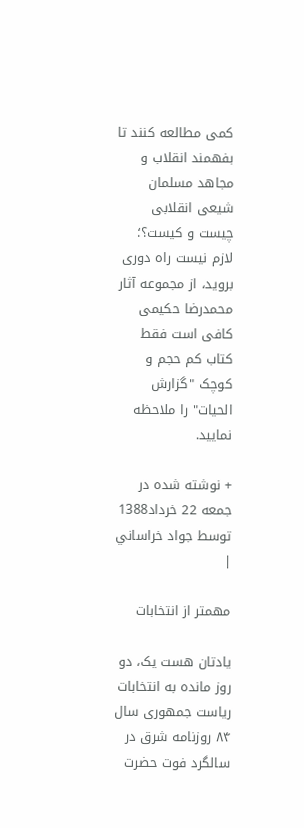کمی مطالعه کنند تا بفهمند انقلاب و مجاهد مسلمان شیعی انقلابی چیست و کیست؟؛ لازم نیست راه دوری بروید، از مجموعه آثار محمدرضا حکیمی کافی است فقط کتاب کم حجم و کوچک "گزارش الحیات" را ملاحظه نمایید.

+ نوشته شده در  جمعه 22 خرداد1388  توسط جواد خراساني  |

مهمتر از انتخابات

یادتان هست یک، دو روز مانده به انتخابات ریاست جمهوری سال ۸۴ روزنامه شرق در سالگرد فوت حضرت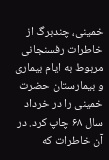خمینی، چندبرگ از خاطرات رفسنجانی مربوط به ایام بیماری و بیمارستان حضرت خمینی را در خرداد سال ۶۸ چاپ کرد. در آن خاطرات که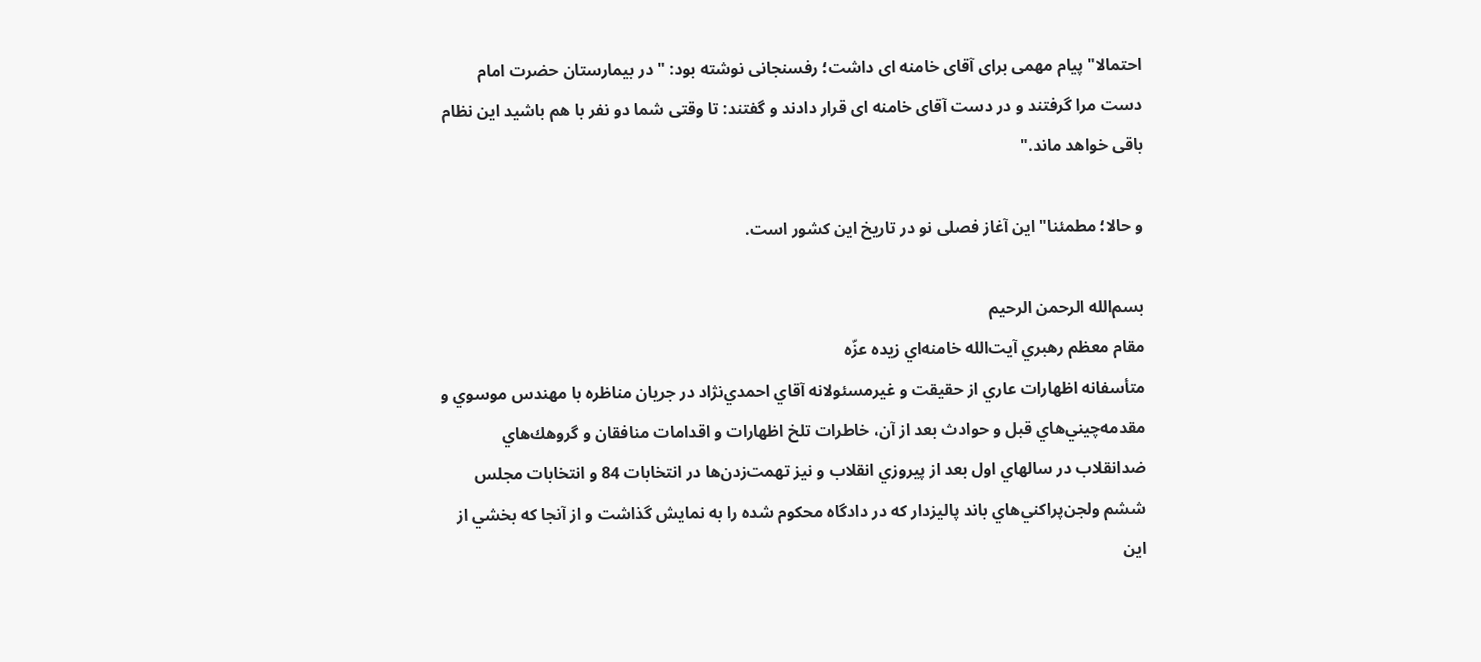احتمالا" پیام مهمی برای آقای خامنه ای داشت؛ رفسنجانی نوشته بود: "در بیمارستان حضرت امام دست مرا گرفتند و در دست آقای خامنه ای قرار دادند و گفتند: تا وقتی شما دو نفر با هم باشید این نظام باقی خواهد ماند."

و حالا؛ مطمئنا" این آغاز فصلی نو در تاریخ این کشور است.

بسم‌الله الرحمن الرحيم
مقام معظم رهبري آيت‌الله خامنه‌اي زيده عزّه
متأسفانه اظهارات عاري از حقيقت و غيرمسئولانه آقاي احمدي‌نژاد در جريان مناظره با مهندس موسوي و مقدمه‌چيني‌هاي قبل و حوادث بعد از آن، خاطرات تلخ اظهارات و اقدامات منافقان و گروهك‌‌هاي ضدانقلاب در سالهاي اول بعد از پيروزي انقلاب و نيز تهمت‌زدن‌ها در انتخابات 84 و انتخابات مجلس ششم ولجن‌‌پراكني‌هاي باند پاليزدار كه در دادگاه محكوم شده را به نمايش گذاشت و از آنجا كه بخشي از اين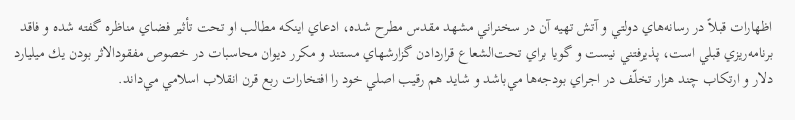اظهارات قبلاً در رسانه‌هاي دولتي و آتش تهيه آن در سخنراني مشهد مقدس مطرح شده، ادعاي اينكه مطالب او تحت تأثير فضاي مناظره گفته شده و فاقد برنامه‌ريزي قبلي است، پذيرفتني نيست و گويا براي تحت‌الشعاع قراردادن گزارشهاي مستند و مكرر ديوان محاسبات در خصوص مفقودالاثر بودن يك ميليارد دلار و ارتكاب چند هزار تخلّف در اجراي بودجه‌ها مي‌باشد و شايد هم رقيب اصلي خود را افتخارات ربع قرن انقلاب اسلامي مي‌داند.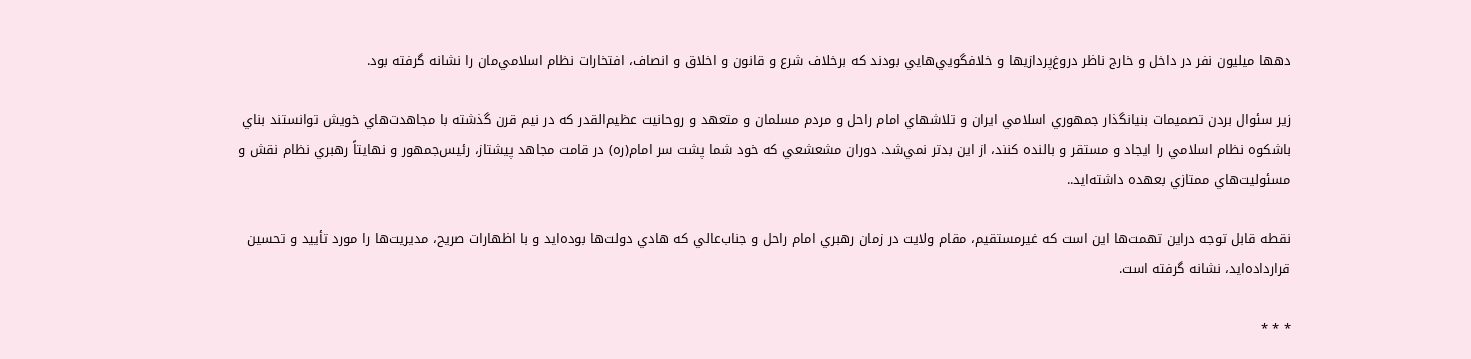دهها ميليون نفر در داخل و خارج ناظر دروغ‌پردازيها و خلافگويي‌هايي بودند كه برخلاف شرع و قانون و اخلاق و انصاف، افتخارات نظام اسلامي‌مان را نشانه گرفته بود.

زير سئوال بردن تصميمات بنيانگذار جمهوري اسلامي ايران و تلاشهاي امام راحل و مردم مسلمان و متعهد و روحانيت عظيم‌القدر كه در نيم قرن گذشته با مجاهدت‌هاي خويش توانستند بناي باشكوه نظام اسلامي را ايجاد و مستقر و بالنده كنند، از اين بدتر نمي‌شد. دوران مشعشعي كه خود شما پشت سر امام(ره) در قامت مجاهد پيشتاز، رئيس‌جمهور و نهايتاً رهبري نظام نقش و مسئوليت‌هاي ممتازي بعهده داشته‌ايد..

نقطه قابل توجه دراين تهمت‌ها اين است كه غيرمستقيم، مقام ولايت در زمان رهبري امام راحل و جناب‌عالي كه هادي دولت‌ها بوده‌ايد و با اظهارات صريح، مديريت‌ها را مورد تأييد و تحسين قرارداده‌ايد، نشانه گرفته است.

* * *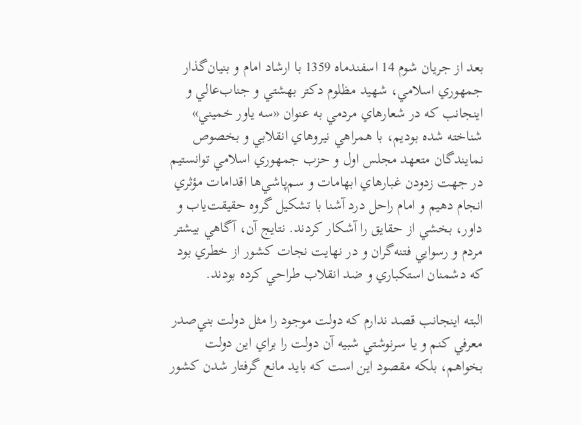بعد از جريان شوم 14 اسفندماه 1359 با ارشاد امام و بنيان‌گذار جمهوري اسلامي، شهيد مظلوم دكتر بهشتي و جناب‌عالي و اينجانب كه در شعارهاي مردمي به عنوان «سه ياور خميني» شناخته شده بوديم، با همراهي نيروهاي انقلابي و بخصوص نمايندگان متعهد مجلس اول و حزب جمهوري اسلامي توانستيم در جهت زدودن غبارهاي ابهامات و سم‌پاشي‌ها اقدامات مؤثري انجام دهيم و امام راحل درد آشنا با تشكيل گروه حقيقت‌ياب و داور، بخشي از حقايق را آشكار ‌كردند. نتايج آن، آگاهي بيشتر مردم و رسوايي فتنه‌گران و در نهايت نجات كشور از خطري بود كه دشمنان استكباري و ضد انقلاب طراحي كرده بودند.

البته اينجانب قصد ندارم كه دولت موجود را مثل دولت بني‌صدر معرفي كنم و يا سرنوشتي شبيه آن دولت را براي اين دولت بخواهم، بلكه مقصود اين است كه بايد مانع گرفتار شدن كشور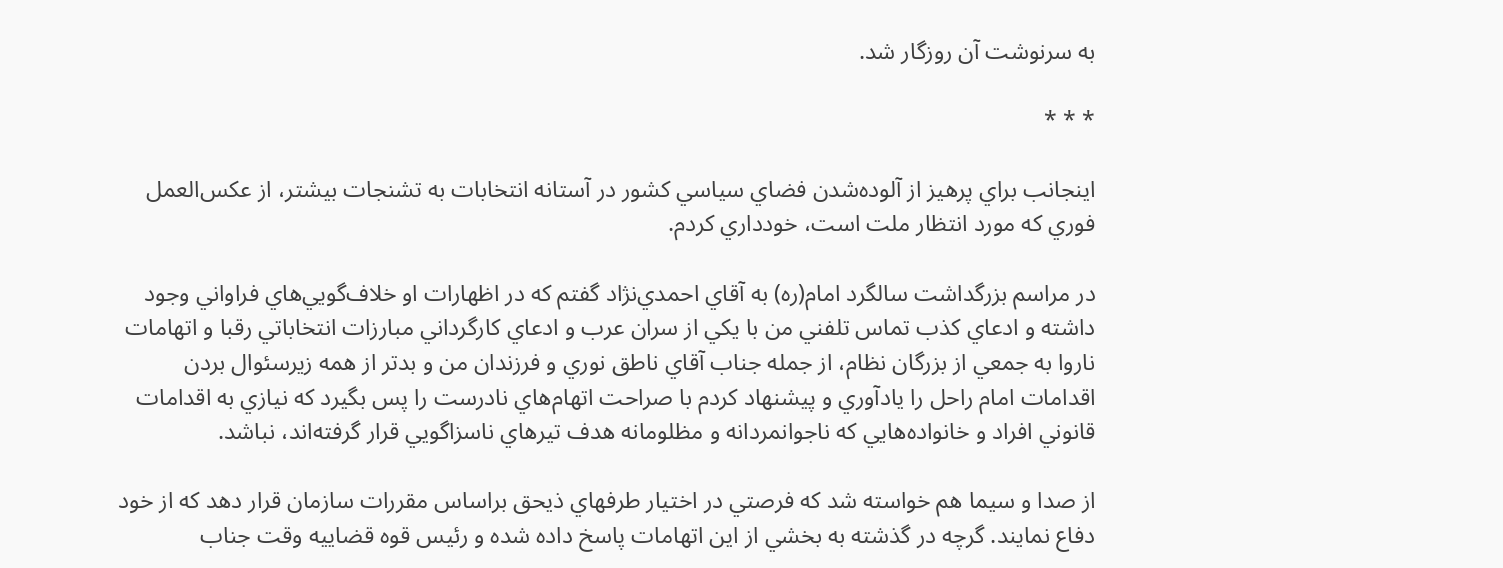به سرنوشت آن روزگار شد.

* * *

اينجانب براي پرهيز از آلوده‌شدن فضاي سياسي كشور در آستانه انتخابات به تشنجات بيشتر، از عكس‌العمل فوري كه مورد انتظار ملت است، خودداري كردم.

در مراسم بزرگداشت سالگرد امام(ره) به آقاي احمدي‌نژاد گفتم كه در اظهارات او خلاف‌گويي‌‌هاي فراواني وجود داشته و ادعاي كذب تماس تلفني من با يكي از سران عرب و ادعاي كارگرداني مبارزات انتخاباتي رقبا و اتهامات ناروا به جمعي از بزرگان نظام، از جمله جناب آقاي ناطق نوري و فرزندان من و بدتر از همه زيرسئوال بردن اقدامات امام راحل را يادآوري و پيشنهاد كردم با صراحت اتهام‌هاي نادرست را پس بگيرد كه نيازي به اقدامات قانوني افراد و خانواده‌هايي كه ناجوانمردانه و مظلومانه هدف تيرهاي ناسزاگويي قرار گرفته‌اند، نباشد.

از صدا و سيما هم خواسته شد كه فرصتي در اختيار طرفهاي ذيحق براساس مقررات سازمان قرار دهد كه از خود دفاع نمايند. گرچه در گذشته به بخشي از اين اتهامات پاسخ داده شده و رئيس قوه قضاييه وقت جناب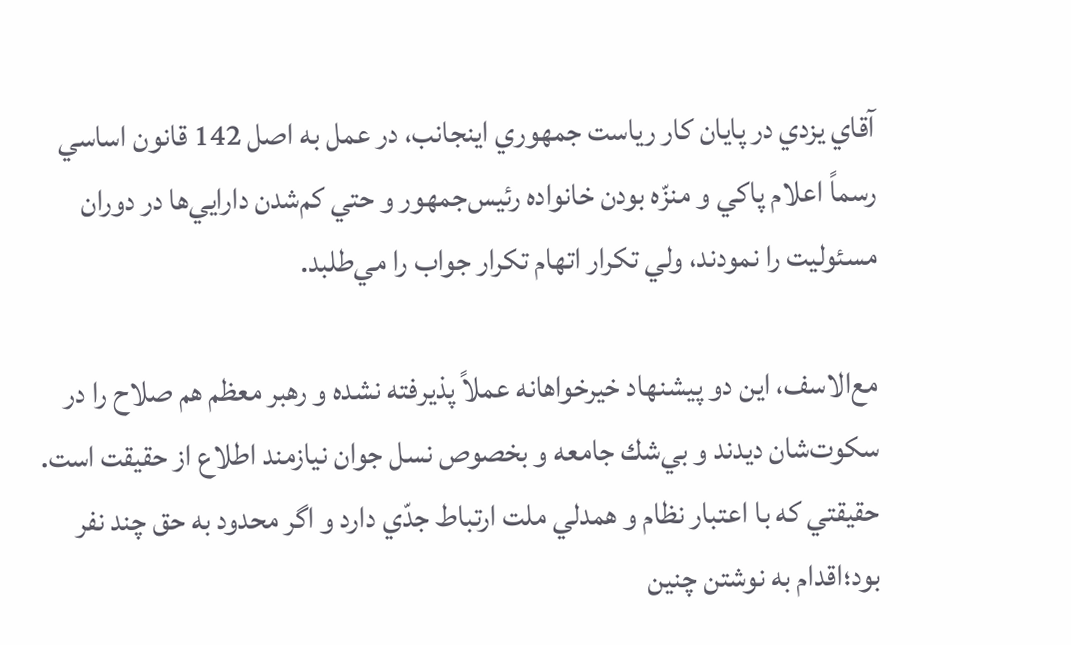آقاي يزدي در پايان كار رياست جمهوري اينجانب، در عمل به اصل 142 قانون اساسي رسماً اعلام پاكي و منزّه بودن خانواده رئيس‌جمهور و حتي كم‌شدن دارايي‌ها در دوران مسئوليت را نمودند، ولي تكرار اتهام تكرار جواب را مي‌طلبد.

مع‌الاسف، اين دو پيشنهاد خيرخواهانه عملاً پذيرفته نشده و رهبر معظم هم صلاح را در سكوت‌شان ديدند و بي‌شك جامعه و بخصوص نسل جوان نيازمند اطلاع از حقيقت است. حقيقتي كه با اعتبار نظام و همدلي ملت ارتباط جدّي دارد و اگر محدود به حق چند نفر بود؛اقدام به نوشتن چنين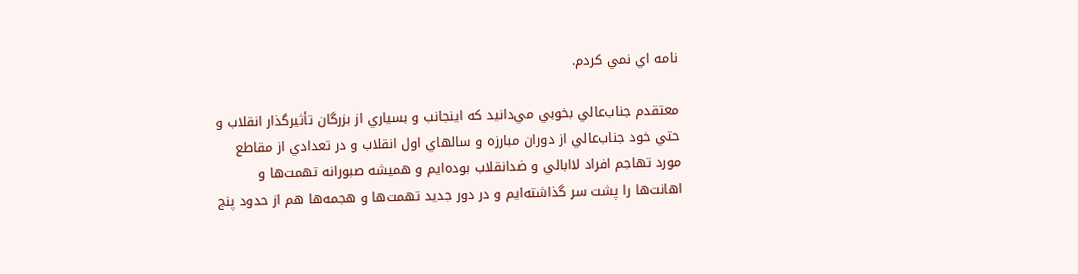نامه اي نمي كردم.

معتقدم جناب‌عالي بخوبي مي‌دانيد كه اينجانب و بسياري از بزرگان تأثيرگذار انقلاب و حتي خود جناب‌عالي از دوران مبارزه و سالهاي اول انقلاب و در تعدادي از مقاطع مورد تهاجم افراد لاابالي و ضدانقلاب بوده‌ايم و هميشه صبورانه تهمت‌ها و اهانت‌ها را پشت سر گذاشته‌ايم و در دور جديد تهمت‌ها و هجمه‌ها هم از حدود پنج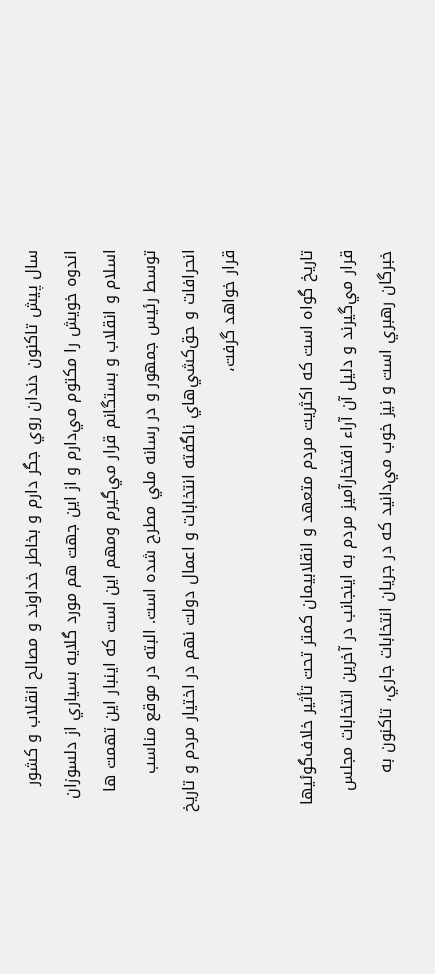سال پيش تاكنون دندان روي جگر دارم و بخاطر خداوند و مصالح انقلاب و كشور اندوه خويش را مكتوم مي‌د‌ارم و از اين جهت هم مورد گلايه بسياري از دلسوزان اسلام و انقلاب و بستگانم قرار مي‌گيرم ومهم اين است كه اينبار اين تهمت ها توسط رئيس جمهور و در رسانه ملي مطرح شده است. البته در موقع مناسب انحرافات و حق‌كشي‌هاي ناگفته انتخابات و اعمال دولت نهم در اختيار مردم و تاريخ قرار خواهد گرفت،

تاريخ گواه است كه اكثريت مردم متعهد و انقلابيمان كمتر تحت تأثير خلاف‌گوئيها قرار مي‌گيرند و دليل آن آراء افتخارآميز مردم به اينجانب در آخرين انتخابات مجلس خبرگان رهبري است و نيز خوب مي‌دانيد كه در جريان انتخابات جاري، تاكنون به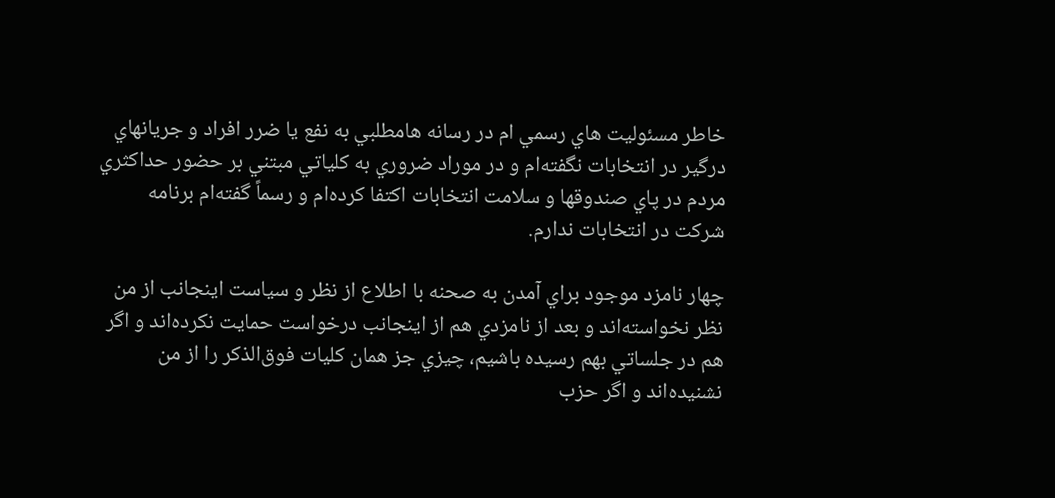خاطر مسئوليت هاي رسمي ام در رسانه هامطلبي به نفع يا ضرر افراد و جريانهاي درگير در انتخابات نگفته‌ام و در موراد ضروري به كلياتي مبتني بر حضور حداكثري مردم در پاي صندوقها و سلامت انتخابات اكتفا كرده‌ام و رسماً گفته‌ام برنامه شركت در انتخابات ندارم.

چهار نامزد موجود براي آمدن به صحنه با اطلاع از نظر و سياست اينجانب از من نظر نخواسته‌اند و بعد از نامزدي هم از اينجانب درخواست حمايت نكرده‌اند و اگر هم در جلساتي بهم رسيده باشيم، چيزي جز همان كليات فوق‌الذكر را از من نشنيده‌اند و اگر حزب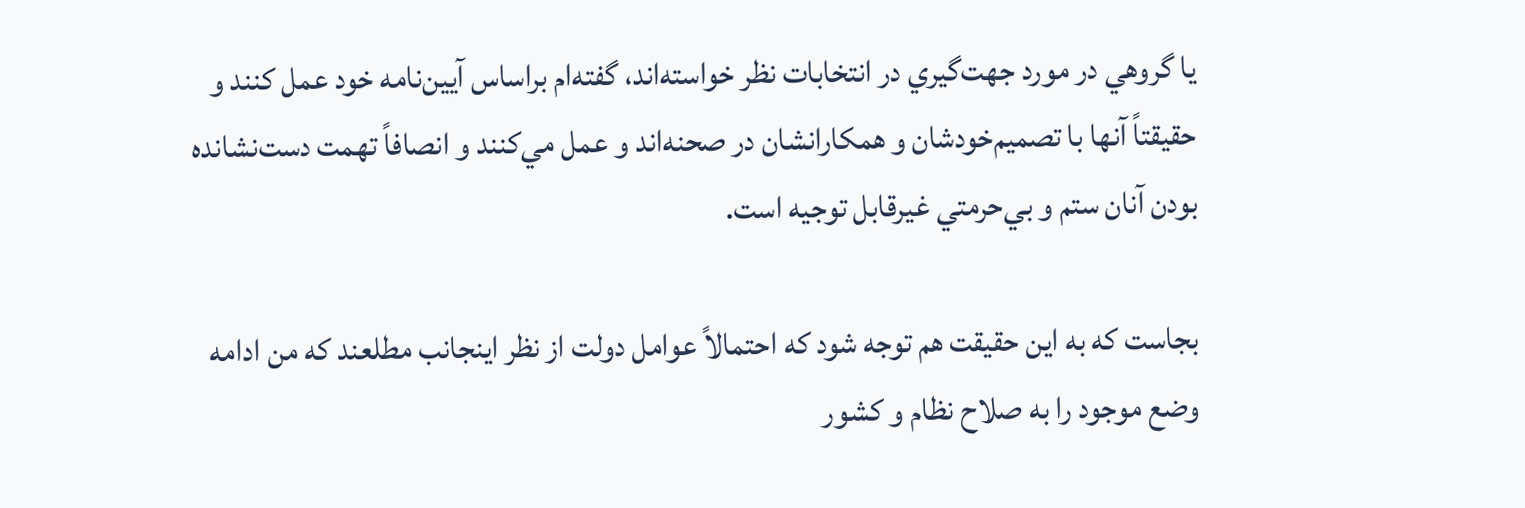يا گروهي در مورد جهت‌گيري در انتخابات نظر خواسته‌اند، گفته‌ام براساس آيين‌نامه خود عمل كنند و حقيقتاً آنها با تصميم‌خودشان و همكارانشان در صحنه‌اند و عمل مي‌كنند و انصافاً تهمت دست‌نشانده بودن آنان ستم و بي‌حرمتي غيرقابل توجيه است.

بجاست كه به اين حقيقت هم توجه شود كه احتمالاً عوامل دولت از نظر اينجانب مطلعند كه من ادامه وضع موجود را به صلاح نظام و كشور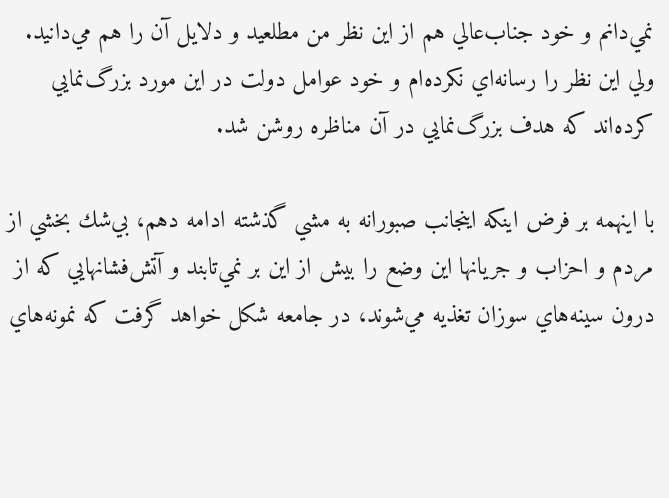نمي‌دانم و خود جناب‌عالي هم از اين نظر من مطلعيد و دلايل آن را هم مي‌دانيد. ولي اين نظر را رسانه‌‌اي نكرده‌ام و خود عوامل دولت در اين مورد بزرگ‌نمايي كرده‌اند كه هدف بزرگ‌نمايي در آن مناظره روشن شد.

با اينهمه بر فرض اينكه اينجانب صبورانه به مشي گذشته ادامه دهم، بي‌شك بخشي از مردم و احزاب و جريانها اين وضع را بيش از اين بر نمي‌تابند و آتش‌فشانهايي كه از درون سينه‌هاي سوزان تغذيه مي‌شوند، در جامعه شكل خواهد گرفت كه نمونه‌هاي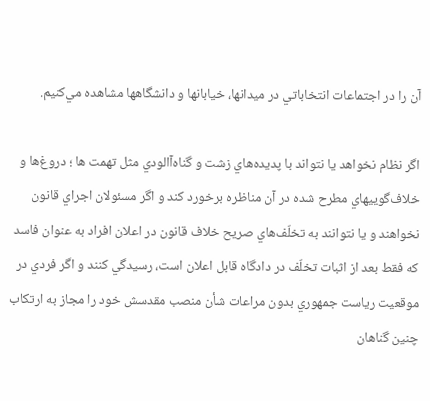آن را در اجتماعات انتخاباتي در ميدانها، خيابانها و دانشگاهها مشاهده مي‌كنيم.

اگر نظام نخواهد يا نتواند با پديده‌هاي زشت و گناه‌آالودي مثل تهمت ها ؛ دروغ‌ها و خلاف‌گوييهاي مطرح شده در آن مناظره برخورد كند و اگر مسئولان اجراي قانون نخواهند و يا نتوانند به تخلّف‌هاي صريح خلاف قانون در اعلان افراد به عنوان فاسد كه فقط بعد از اثبات تخلّف در دادگاه قابل اعلان است، رسيدگي كنند و اگر فردي در موقعيت رياست جمهوري بدون مراعات ‌شأن منصب مقدسش خود را مجاز به ارتكاب چنين گناهان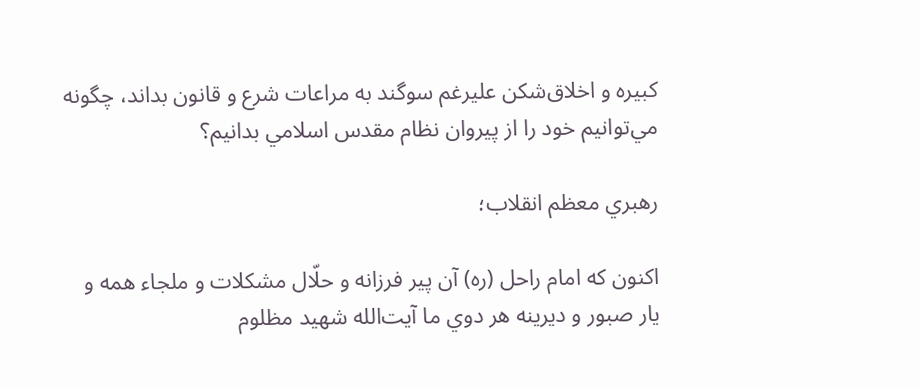كبيره و اخلاق‌شكن عليرغم سوگند به مراعات شرع و قانون بداند، چگونه مي‌توانيم خود را از پيروان نظام مقدس اسلامي بدانيم؟

رهبري معظم انقلاب؛

اكنون كه امام راحل (ره) آن پير فرزانه و حلّال مشكلات و ملجاء همه و يار صبور و ديرينه هر دوي ما آيت‌الله شهيد مظلوم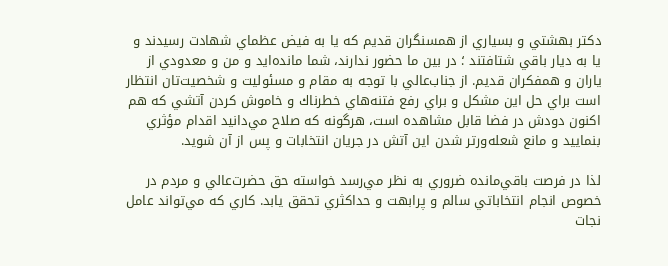دكتر بهشتي و بسياري از همسنگران قديم كه يا به فيض عظماي شهادت رسيدند و يا به ديار باقي شتافتند ؛ در بين ما حضور ندارند، شما مانده‌ايد و من و معدودي از ياران و همفكران قديم. از جناب‌عالي با توجه به مقام و مسئوليت و شخصيت‌تان انتظار است براي حل اين مشكل و براي رفع فتنه‌هاي خطرناك و خاموش كردن آتشي كه هم اكنون دودش در فضا قابل مشاهده است، هرگونه كه صلاح مي‌دانيد اقدام مؤثري بنماييد و مانع شعله‌ورتر شدن اين آتش در جريان انتخابات و پس از آن شويد.

لذا در فرصت باقي‌مانده ضروري به نظر مي‌رسد خواسته حق حضرت‌عالي و مردم در خصوص انجام انتخاباتي سالم و پرابهت و حداكثري تحقق يابد. كاري كه مي‌تواند عامل نجات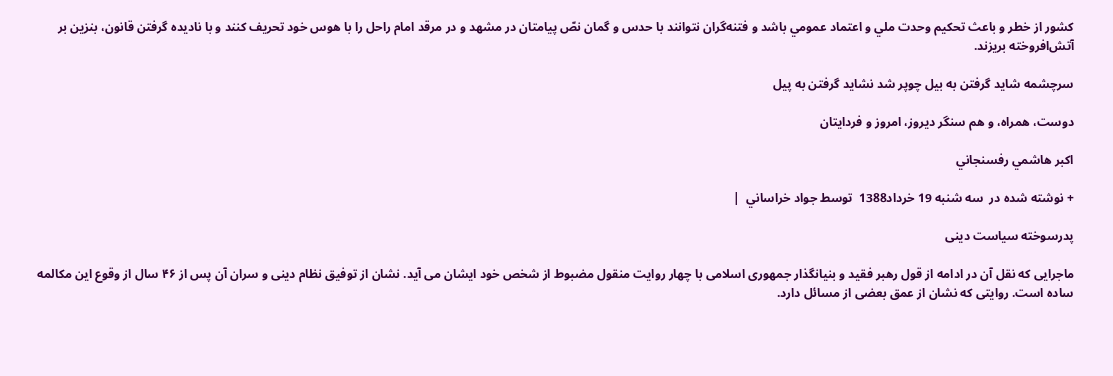كشور از خطر و باعث تحكيم وحدت ملي و اعتماد عمومي باشد و فتنه‌گران نتوانند با حدس و گمان نصّ پيامتان در مشهد و در مرقد امام راحل را با هوس خود تحريف كنند و با ناديده گرفتن قانون، بنزين بر آتش‌افروخته بريزند.

سرچشمه شايد گرفتن به بيل چوپر شد نشايد گرفتن به پيل

دوست، همراه، و هم سنگر ديروز، امروز و فردايتان

اكبر هاشمي رفسنجاني

+ نوشته شده در  سه شنبه 19 خرداد1388  توسط جواد خراساني  |

پدرسوخته سیاست دینی

ماجرایی که نقل آن در ادامه از قول رهبر فقید و بنیانگذار جمهوری اسلامی با چهار روایت منقول مضبوط از شخص خود ایشان می آید. نشان از توفیق نظام دینی و سران آن پس از ۴۶ سال از وقوع این مکالمه ساده است. روایتی که نشان از عمق بعضی از مسائل دارد.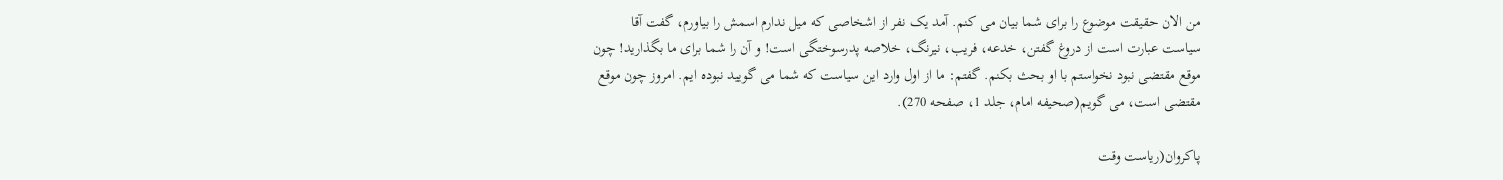من الان حقیقت موضوع را برای شما بیان می کنم. آمد یک نفر از اشخاصی که میل ندارم اسمش را بیاورم، گفت آقا سیاست عبارت است از دروغ گفتن، خدعه، فریب، نیرنگ، خلاصه پدرسوختگی است! و آن را شما برای ما بگذارید! چون موقع مقتضی نبود نخواستم با او بحث بکنم. گفتم: ما از اول وارد این سیاست که شما می گویید نبوده ایم. امروز چون موقع مقتضی است، می گویم(صحیفه امام، جلد 1، صفحه 270).

پاکروان(ریاست وقت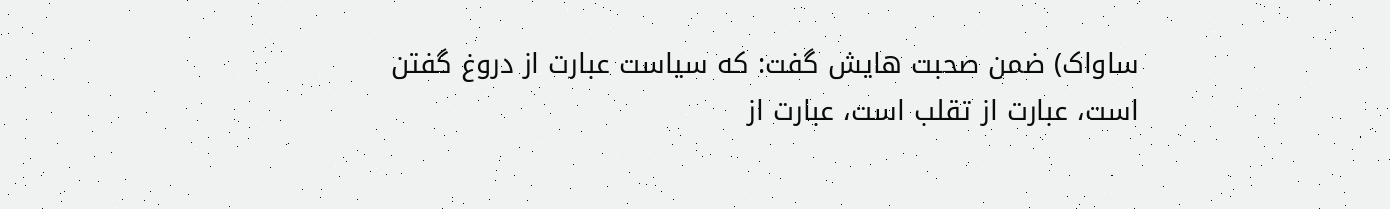ساواک) ضمن صحبت هایش گفت: که سیاست عبارت از دروغ گفتن است، عبارت از تقلب است، عبارت از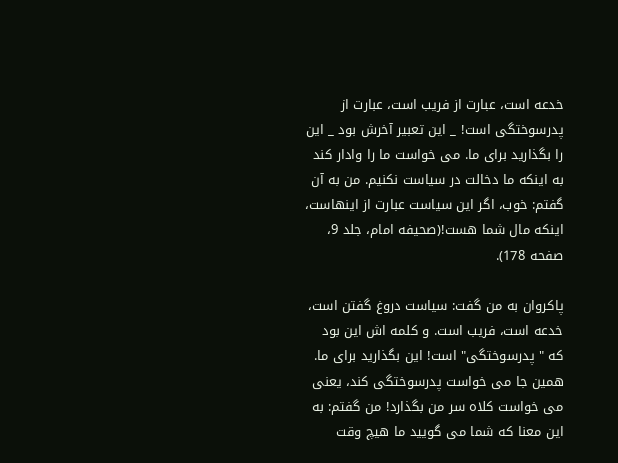خدعه است، عبارت از فریب است، عبارت از پدرسوختگی است! _ این تعبیر آخرش بود _ این را بگذارید برای ما. می خواست ما را وادار کند به اینکه ما دخالت در سیاست نکنیم. من به آن گفتم: خوب، اگر این سیاست عبارت از اینهاست، اینکه مال شما هست!(صحیفه امام، جلد 9، صفحه 178).

پاکروان به من گفت: سیاست دروغ گفتن است، خدعه است، فریب است. و کلمه اش این بود که " پدرسوختگی" است! این بگذارید برای ما. همین جا می خواست پدرسوختگی کند، یعنی می خواست کلاه سر من بگذارد! من گفتم: به این معنا که شما می گویید ما هیچ وقت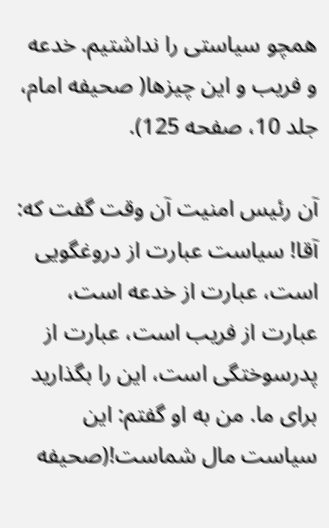همچو سیاستی را نداشتیم. خدعه و فریب و این چیزها( صحیفه امام، جلد 10، صفحه 125).

آن رئیس امنیت آن وقت گفت که: آقا! سیاست عبارت از دروغگویی است، عبارت از خدعه است، عبارت از فریب است، عبارت از پدرسوختگی است، این را بگذارید برای ما. من به او گفتم: این سیاست مال شماست!(صحیفه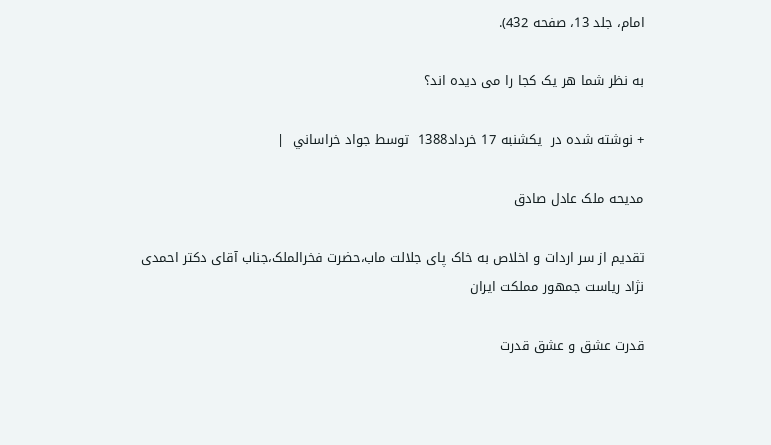امام، جلد 13، صفحه 432).

به نظر شما هر یک کجا را می دیده اند؟

+ نوشته شده در  یکشنبه 17 خرداد1388  توسط جواد خراساني  |

مدیحه ملک عادل صادق

تقدیم از سر اردات و اخلاص به خاک پای جلالت ماب،حضرت فخرالملک،جناب آقای دکتر احمدی نژاد ریاست جمهور مملکت ایران

قدرت عشق و عشق قدرت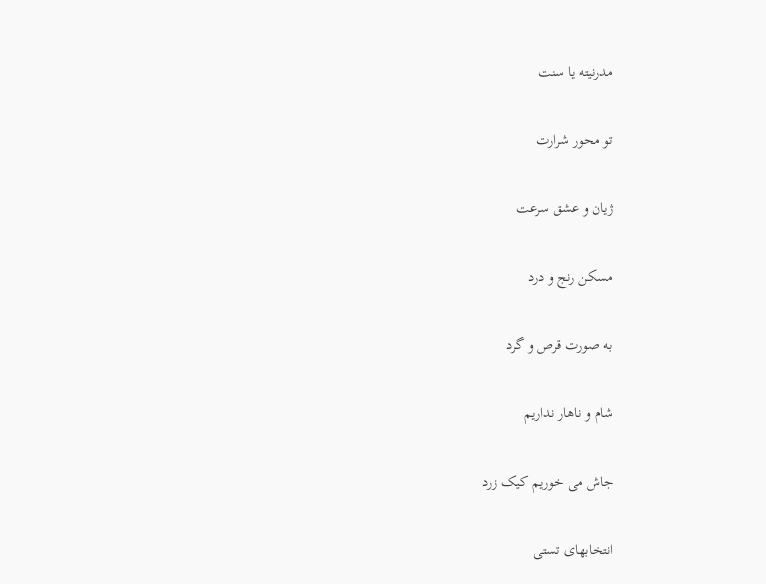مدرنیته یا سنت

تو محور شرارت

ژیان و عشق سرعت

مسکن رنج و درد

به صورت قرص و گرد

شام و ناهار نداریم

جاش می خوریم کیک زرد

انتخابهای تستی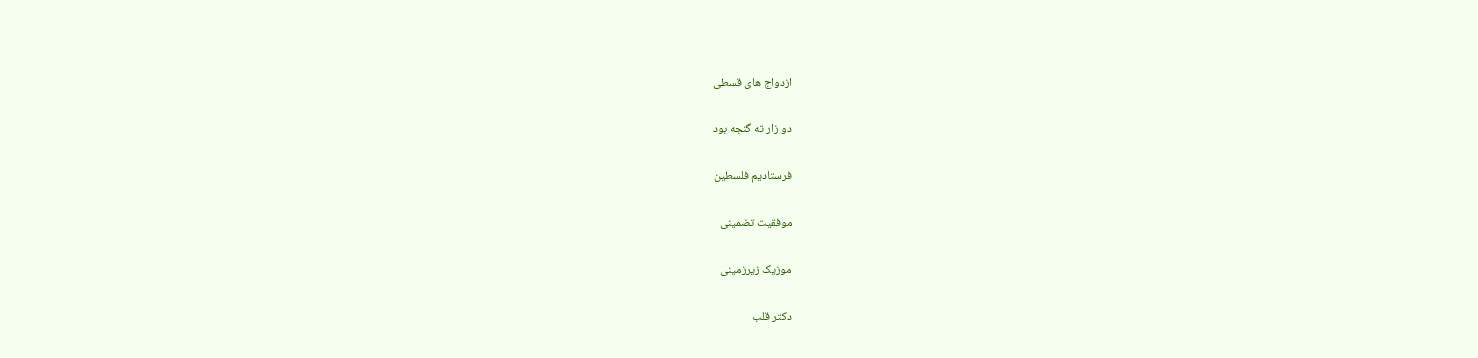ازدواج های قسطی

دو زار ته گنجه بود

فرستادیم فلسطین

موفقیت تضمینی

موزیک زیرزمینی

دکتر قلب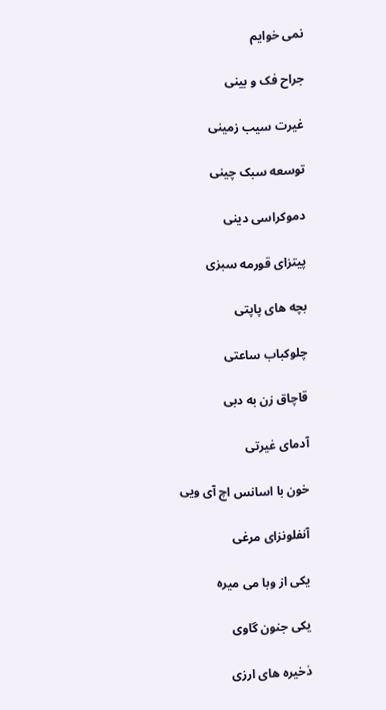نمی خوایم

جراح فک و بینی

غیرت سیب زمینی

توسعه سبک چینی

دموکراسی دینی

پیتزای قورمه سبزی

بچه های پاپتی

چلوکباب ساعتی

قاچاق زن به دبی

آدمای غیرتی

خون با اسانس اچ آی ویی

آنفلونزای مرغی

یکی از وبا می میره

یکی جنون گاوی

ذخیره های ارزی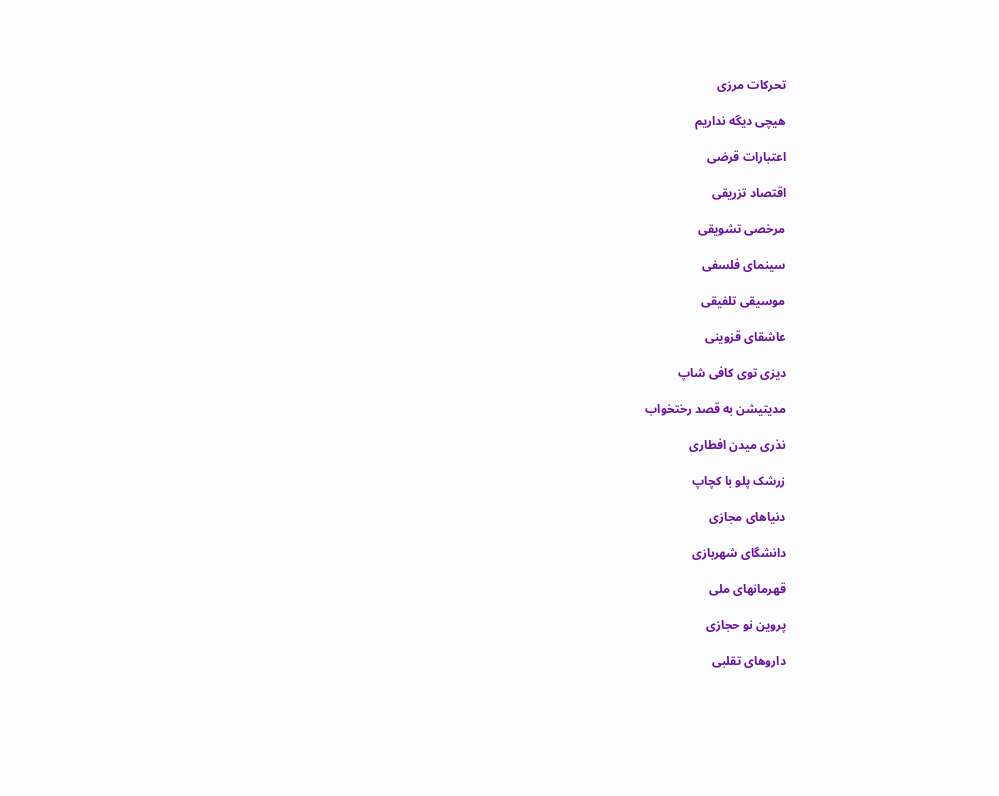تحرکات مرزی

هیچی دیگه نداریم

اعتبارات قرضی

اقتصاد تزریقی

مرخصی تشویقی

سینمای فلسفی

موسیقی تلفیقی

عاشقای قزوینی

دیزی توی کافی شاپ

مدیتیشن به قصد رختخواب

نذری میدن افطاری

زرشک پلو با کچاپ

دنیاهای مجازی

دانشگای شهربازی

قهرمانهای ملی

پروین نو حجازی

داروهای تقلبی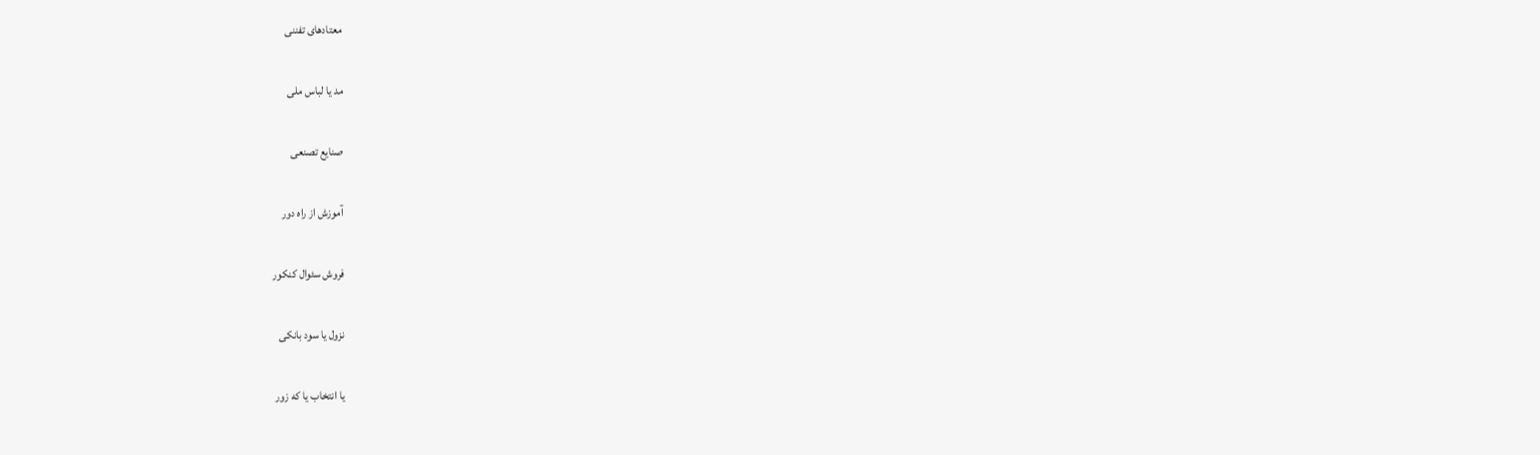معتادهای تفننی

مد یا لباس ملی

صنایع تصنعی

آموزش از راه دور

فروش سئوال کنکور

نزول یا سود بانکی

یا انتخاب یا که زور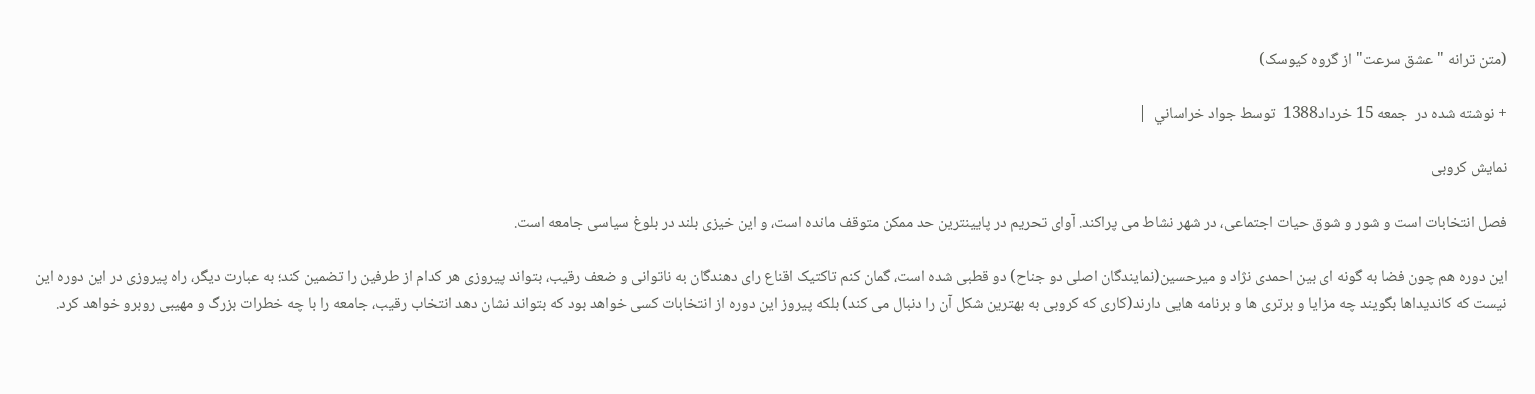(متن ترانه "عشق سرعت" از گروه کیوسک)

+ نوشته شده در  جمعه 15 خرداد1388  توسط جواد خراساني  |

نمایش کروبی

فصل انتخابات است و شور و شوق حیات اجتماعی، در شهر نشاط می پراکند. آوای تحریم در پایینترین حد ممکن متوقف مانده است، و این خیزی بلند در بلوغ سیاسی جامعه است.

این دوره هم چون فضا به گونه ای بین احمدی نژاد و میرحسین(نمایندگان اصلی دو جناح) دو قطبی شده است، گمان کنم تاکتیک اقناع رای دهندگان به ناتوانی و ضعف رقیب، بتواند پیروزی هر کدام از طرفین را تضمین کند؛ به عبارت دیگر، راه پیروزی در این دوره این نیست که کاندیداها بگویند چه مزایا و برتری ها و برنامه هایی دارند(کاری که کروبی به بهترین شکل آن را دنبال می کند) بلکه پیروز این دوره از انتخابات کسی خواهد بود که بتواند نشان دهد انتخاب رقیب، جامعه را با چه خطرات بزرگ و مهیبی روبرو خواهد کرد.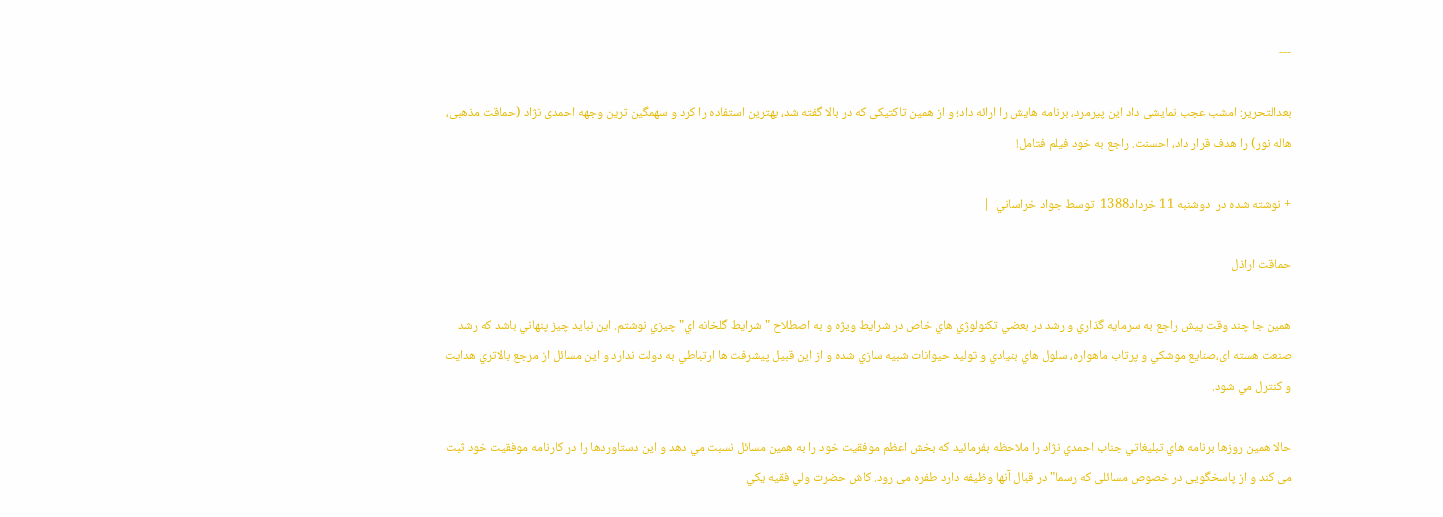---

بعدالتحریر: امشب عجب نمایشی داد این پیرمرد، برنامه هایش را ارائه داد؛ و از همین تاکتیکی که در بالا گفته شد، بهترین استفاده را کرد و سهمگین ترین وجهه احمدی نژاد (حماقت مذهبی، هاله نور) را هدف قرار داد، احسنت. راجع به خود فیلم فتامل!

+ نوشته شده در  دوشنبه 11 خرداد1388  توسط جواد خراساني  |

حماقت اراذل

همين جا چند وقت پيش راجع به سرمايه گذاري و رشد در بعضي تکنولوژي هاي خاص در شرايط ویژه و به اصطلاح "شرايط گلخانه اي" چيزي نوشتم. اين نبايد چيز پنهاني باشد که رشد صنعت هسته ای،صنايع موشکي و پرتاب ماهواره، سلول هاي بنيادي و توليد حيوانات شبيه سازي شده و از اين قبيل پيشرفت ها ارتباطي به دولت ندارد و اين مسائل از مرجع بالاتري هدايت و کنترل مي شود.

حالا همين روزها برنامه هاي تبليغاتي جناب احمدي نژاد را ملاحظه بفرمائيد که بخش اعظم موفقيت خود را به همين مسائل نسبت مي دهد و این دستاوردها را در کارنامه موفقیت خود ثبت می کند و از پاسخگویی در خصوص مسائلی که رسما" در قبال آنها وظیفه دارد طفره می رود. کاش حضرت ولي فقيه يکي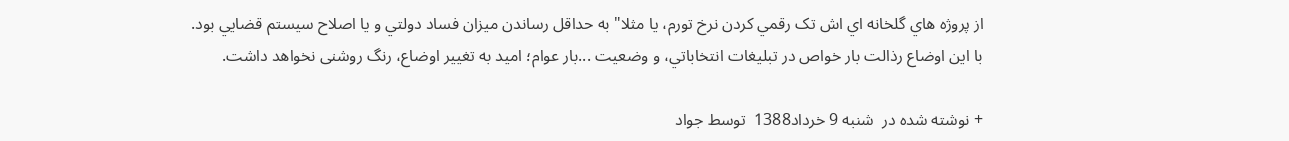از پروژه هاي گلخانه اي اش تک رقمي کردن نرخ تورم، يا مثلا" به حداقل رساندن ميزان فساد دولتي و يا اصلاح سيستم قضايي بود.
با اين اوضاع رذالت بار خواص در تبليغات انتخاباتي، و وضعيت ...بار عوام؛ اميد به تغيير اوضاع، رنگ روشنی نخواهد داشت.

+ نوشته شده در  شنبه 9 خرداد1388  توسط جواد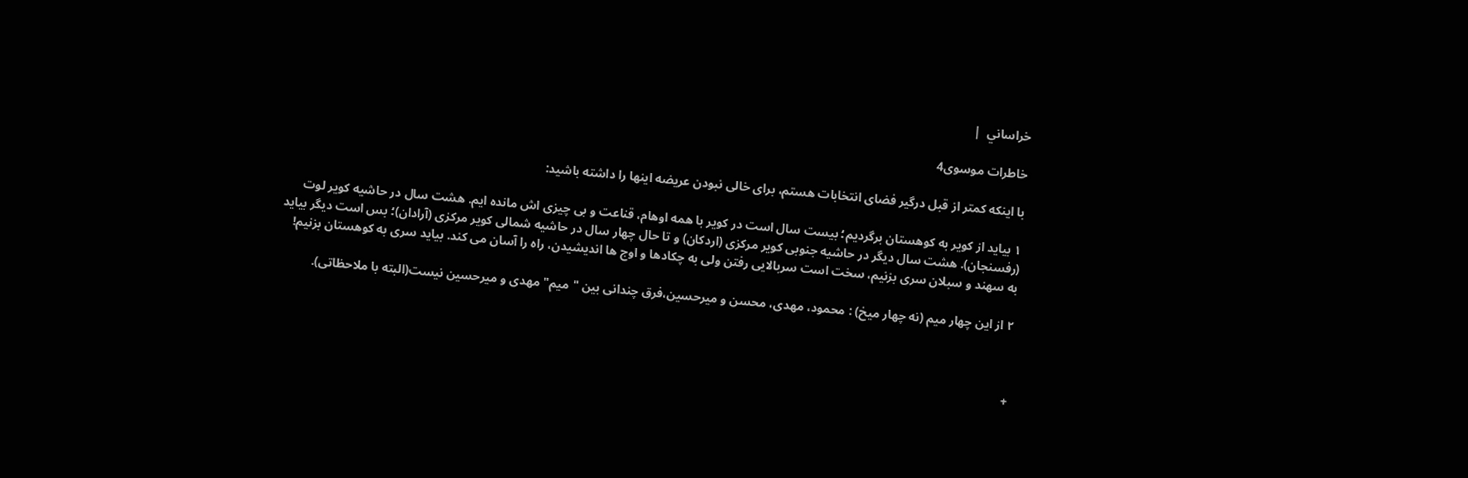خراساني  |

خاطرات موسوی4

با اینکه کمتر از قبل درگیر فضای انتخابات هستم، برای خالی نبودن عریضه اینها را داشته باشید:

۱ بیاید از کویر به کوهستان برگردیم؛ بیست سال است در کویر با همه اوهام، قناعت و بی چیزی اش مانده ایم. هشت سال در حاشیه کویر لوت (رفسنجان). هشت سال دیگر در حاشیه جنوبی کویر مرکزی (اردکان) و تا حال چهار سال در حاشیه شمالی کویر مرکزی (آرادان)؛ بس است دیگر بیاید به سهند و سبلان سری بزنیم، سخت است سربالایی رفتن ولی به چکادها و اوج ها اندیشیدن، راه را آسان می کند. بیاید سری به کوهستان بزنیم!

۲ از این چهار میم (نه چهار میخ) : محمود، مهدی، محسن و میرحسین،فرق چندانی بین "میم" مهدی و میرحسین نیست(البته با ملاحظاتی).



+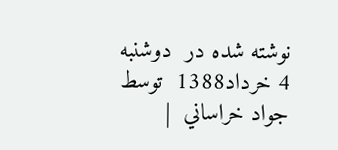نوشته شده در  دوشنبه 4 خرداد1388  توسط جواد خراساني  |